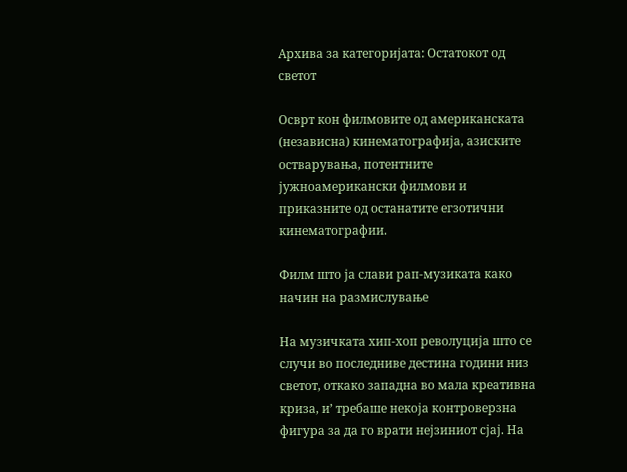Архива за категоријата: Остатокот од светот

Осврт кон филмовите од американската (независна) кинематографија, азиските остварувања, потентните јужноамерикански филмови и приказните од останатите егзотични кинематографии.

Филм што ја слави рап-музиката како начин на размислување

На музичката хип-хоп револуција што се случи во последниве дестина години низ светот, откако западна во мала креативна криза, и’ требаше некоја контроверзна фигура за да го врати нејзиниот сјај. На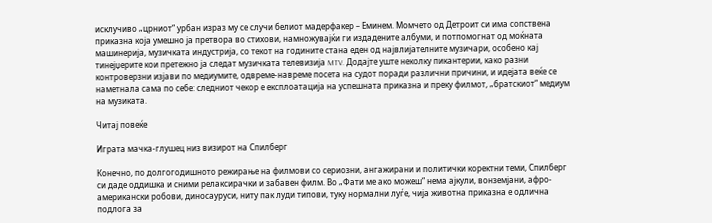исклучиво „црниот“ урбан израз му се случи белиот мадерфакер – Еминем. Момчето од Детроит си има сопствена приказна која умешно ја претвора во стихови, намножувајќи ги издадените албуми, и потпомогнат од моќната машинерија, музичката индустрија, со текот на годините стана еден од највлијателните музичари, особено кај тинејџерите кои претежно ја следат музичката телевизија MTV. Додајте уште неколку пикантерии, како разни контроверзни изјави по медиумите, одвреме-навреме посета на судот поради различни причини, и идејата веќе се наметнала сама по себе: следниот чекор е експлоатација на успешната приказна и преку филмот, „братскиот“ медиум на музиката.

Читај повеќе

Играта мачка-глушец низ визирот на Спилберг

Конечно, по долгогодишното режирање на филмови со сериозни, ангажирани и политички коректни теми, Спилберг си даде оддишка и сними релаксирачки и забавен филм. Во „Фати ме ако можеш“ нема ајкули, вонземјани, афро-американски робови, диносауруси, ниту пак луди типови, туку нормални луѓе, чија животна приказна е одлична подлога за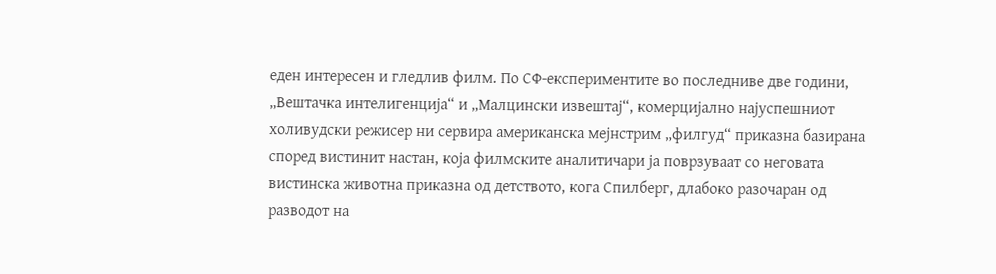еден интересен и гледлив филм. По СФ-експериментите во последниве две години, „Вештачка интелигенција“ и „Малцински извештај“, комерцијално најуспешниот холивудски режисер ни сервира американска мејнстрим „филгуд“ приказна базирана според вистинит настан, која филмските аналитичари ја поврзуваат со неговата вистинска животна приказна од детството, кога Спилберг, длабоко разочаран од разводот на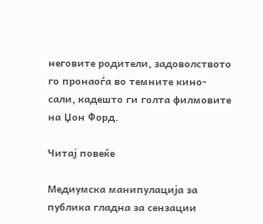неговите родители, задоволството го пронаоѓа во темните кино-сали, кадешто ги голта филмовите на Џон Форд.

Читај повеќе

Медиумска манипулација за публика гладна за сензации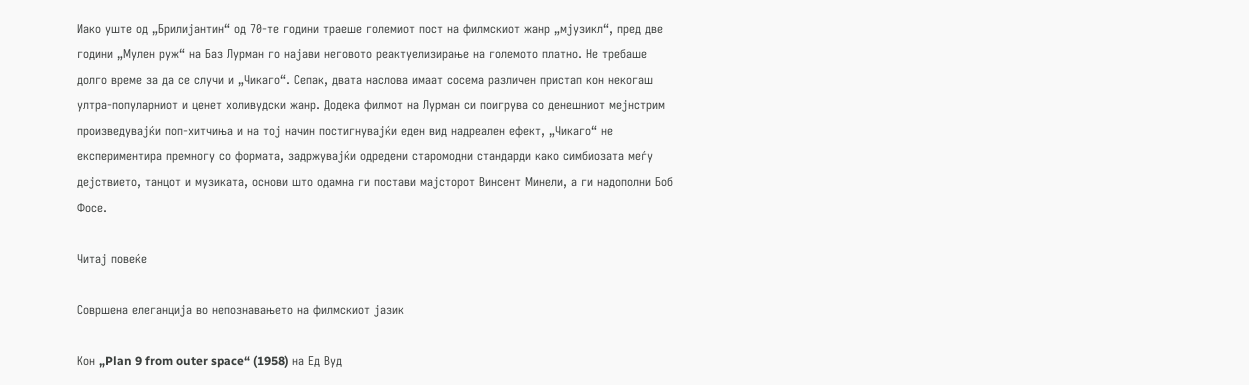Иако уште од „Брилијантин“ од 70-те години траеше големиот пост на филмскиот жанр „мјузикл“, пред две години „Мулен руж“ на Баз Лурман го најави неговото реактуелизирање на големото платно. Не требаше долго време за да се случи и „Чикаго“. Сепак, двата наслова имаат сосема различен пристап кон некогаш ултра-популарниот и ценет холивудски жанр. Додека филмот на Лурман си поигрува со денешниот мејнстрим произведувајќи поп-хитчиња и на тој начин постигнувајќи еден вид надреален ефект, „Чикаго“ не експериментира премногу со формата, задржувајќи одредени старомодни стандарди како симбиозата меѓу дејствието, танцот и музиката, основи што одамна ги постави мајсторот Винсент Минели, а ги надополни Боб Фосе.

Читај повеќе

Совршена елеганција во непознавањето на филмскиот јазик

Кон „Plan 9 from outer space“ (1958) на Ед Вуд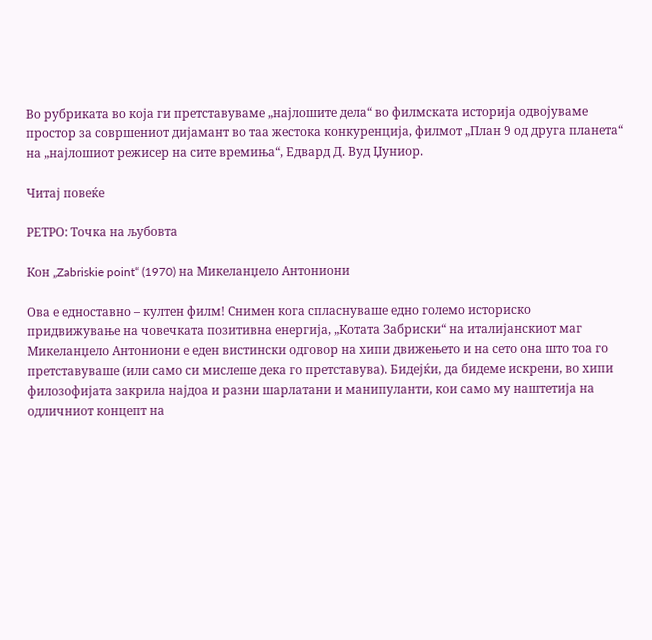Во рубриката во која ги претставуваме „најлошите дела“ во филмската историја одвојуваме простор за совршениот дијамант во таа жестока конкуренција, филмот „План 9 од друга планета“ на „најлошиот режисер на сите времиња“, Едвард Д. Вуд Џуниор.

Читај повеќе

РЕТРО: Точка на љубовта

Кон „Zabriskie point“ (1970) на Микеланџело Антониони

Ова е едноставно – култен филм! Снимен кога спласнуваше едно големо историско придвижување на човечката позитивна енергија, „Котата Забриски“ на италијанскиот маг Микеланџело Антониони е еден вистински одговор на хипи движењето и на сето она што тоа го претставуваше (или само си мислеше дека го претставува). Бидејќи, да бидеме искрени, во хипи филозофијата закрила најдоа и разни шарлатани и манипуланти, кои само му наштетија на одличниот концепт на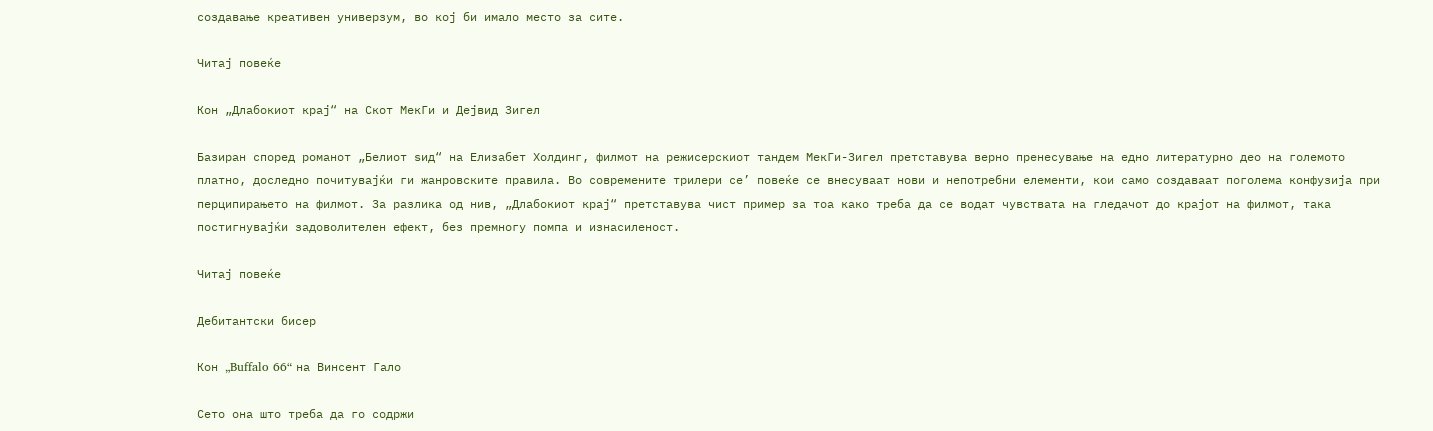создавање креативен универзум, во кој би имало место за сите.

Читај повеќе

Кон „Длабокиот крај“ на Скот МекГи и Дејвид Зигел

Базиран според романот „Белиот ѕид“ на Елизабет Холдинг, филмот на режисерскиот тандем МекГи-Зигел претставува верно пренесување на едно литературно део на големото платно, доследно почитувајќи ги жанровските правила. Во современите трилери се’ повеќе се внесуваат нови и непотребни елементи, кои само создаваат поголема конфузија при перципирањето на филмот. За разлика од нив, „Длабокиот крај“ претставува чист пример за тоа како треба да се водат чувствата на гледачот до крајот на филмот, така постигнувајќи задоволителен ефект, без премногу помпа и изнасиленост.

Читај повеќе

Дебитантски бисер

Кон „Buffalo 66“ на Винсент Гало

Сето она што треба да го содржи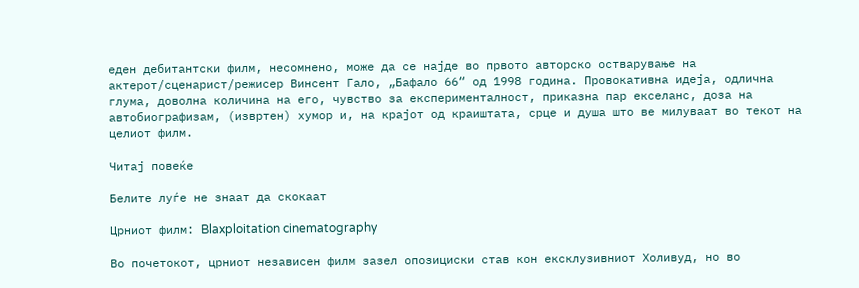еден дебитантски филм, несомнено, може да се најде во првото авторско остварување на актерот/сценарист/режисер Винсент Гало, „Бафало 66“ од 1998 година. Провокативна идеја, одлична глума, доволна количина на его, чувство за експерименталност, приказна пар екселанс, доза на автобиографизам, (извртен) хумор и, на крајот од краиштата, срце и душа што ве милуваат во текот на целиот филм.

Читај повеќе

Белите луѓе не знаат да скокаат

Црниот филм: Blaxploitation cinematography

Во почетокот, црниот независен филм зазел опозициски став кон ексклузивниот Холивуд, но во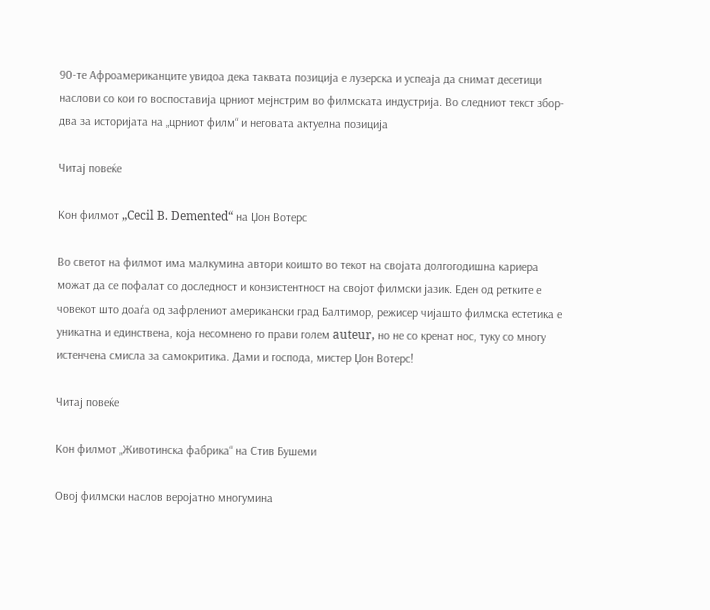90-те Афроамериканците увидоа дека таквата позиција е лузерска и успеаја да снимат десетици наслови со кои го воспоставија црниот мејнстрим во филмската индустрија. Во следниот текст збор-два за историјата на „црниот филм“ и неговата актуелна позиција

Читај повеќе

Кон филмот „Cecil B. Demented“ на Џон Вотерс

Во светот на филмот има малкумина автори коишто во текот на својата долгогодишна кариера можат да се пофалат со доследност и конзистентност на својот филмски јазик. Еден од ретките е човекот што доаѓа од зафрлениот американски град Балтимор, режисер чијашто филмска естетика е уникатна и единствена, која несомнено го прави голем auteur, но не со кренат нос, туку со многу истенчена смисла за самокритика. Дами и господа, мистер Џон Вотерс!

Читај повеќе

Кон филмот „Животинска фабрика“ на Стив Бушеми

Овој филмски наслов веројатно многумина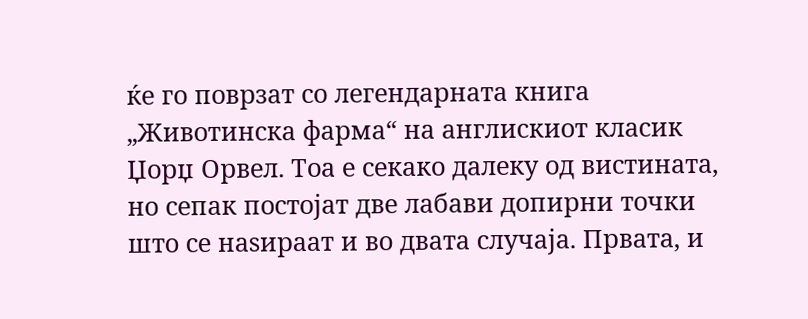ќе го поврзат со легендарната книга „Животинска фарма“ на англискиот класик Џорџ Орвел. Тоа е секако далеку од вистината, но сепак постојат две лабави допирни точки што се наѕираат и во двата случаја. Првата, и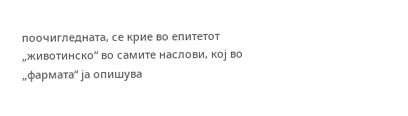поочигледната, се крие во епитетот „животинско“ во самите наслови, кој во „фармата“ ја опишува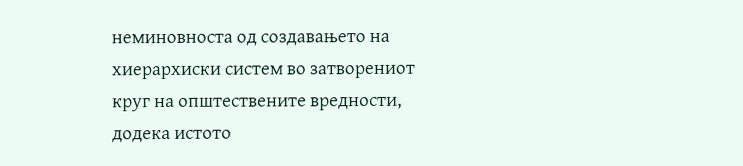неминовноста од создавањето на хиерархиски систем во затворениот круг на општествените вредности, додека истото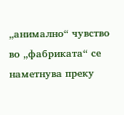„анимално“ чувство во „фабриката“ се наметнува преку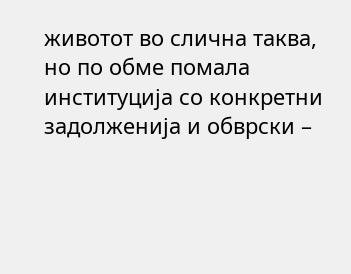животот во слична таква, но по обме помала институција со конкретни задолженија и обврски –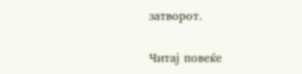затворот.

Читај повеќе